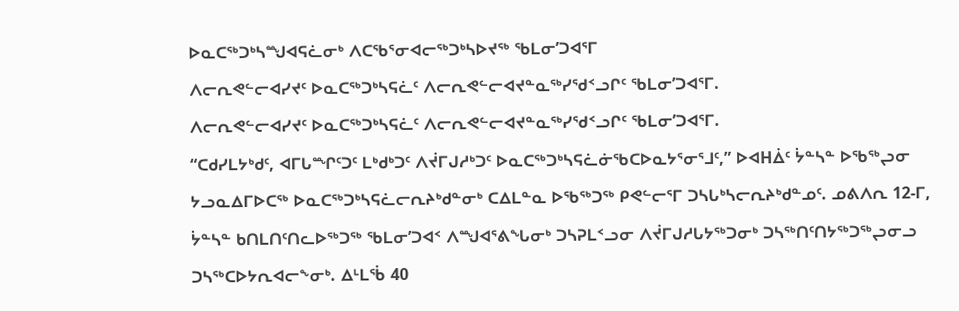ᐅᓇᑕᖅᑐᒃᓴᙳᐊᕋᓛᓂᒃ ᐱᑕᖃᕐᓂᐊᓕᖅᑐᒃᓴᐅᔪᖅ ᖃᒪᓂ’ᑐᐊᕐᒥ
ᐱᓕᕆᕙᓪᓕᐊᓯᔪᑦ ᐅᓇᑕᖅᑐᒃᓴᕋᓛᑦ ᐱᓕᕆᕙᓪᓕᐊᔪᓐᓇᖅᓯᖁᑉᓗᒋᑦ ᖃᒪᓂ’ᑐᐊᕐᒥ.
ᐱᓕᕆᕙᓪᓕᐊᓯᔪᑦ ᐅᓇᑕᖅᑐᒃᓴᕋᓛᑦ ᐱᓕᕆᕙᓪᓕᐊᔪᓐᓇᖅᓯᖁᑉᓗᒋᑦ ᖃᒪᓂ’ᑐᐊᕐᒥ.
“ᑕᑯᓯᒪᔭᒃᑯᑦ, ᐊᒥᒐᙱᑦᑐᑦ ᒪᒃᑯᒃᑐᑦ ᐱᔫᒥᒍᓱᒃᑐᑦ ᐅᓇᑕᖅᑐᒃᓴᕋᓛᓃᖃᑕᐅᓇᔭᕐᓂᕐᒧᑦ,” ᐅᐊHᐄᑦ ᔮᓐᓴᓐ ᐅᖃᖅᖢᓂ ᔭᓗᓇᐃᒥᐅᑕᖅ ᐅᓇᑕᖅᑐᒃᓴᕋᓛᓕᕆᔨᒃᑯᓐᓂᒃ ᑕᐃᒪᓐᓇ ᐅᖃᖅᑐᖅ ᑭᕙᓪᓕᕐᒥ ᑐᓴᒐᒃᓴᓕᕆᔨᒃᑯᓐᓄᑦ. ᓄᕕᐱᕆ 12-ᒥ, ᔮᓐᓴᓐ ᑲᑎᒪᑎᑦᑎᓚᐅᖅᑐᖅ ᖃᒪᓂ’ᑐᐊᑉ ᐱᙳᐊᕐᕕᖓᓂᒃ ᑐᓴᕈᒪᑉᓗᓂ ᐱᔫᒥᒍᓱᒐᔭᖅᑐᓂᒃ ᑐᓴᖅᑎᑦᑎᔭᖅᑐᖅᖢᓂᓗ ᑐᓴᖅᑕᐅᔭᕆᐊᓕᖕᓂᒃ. ᐃᒻᒪᖄ 40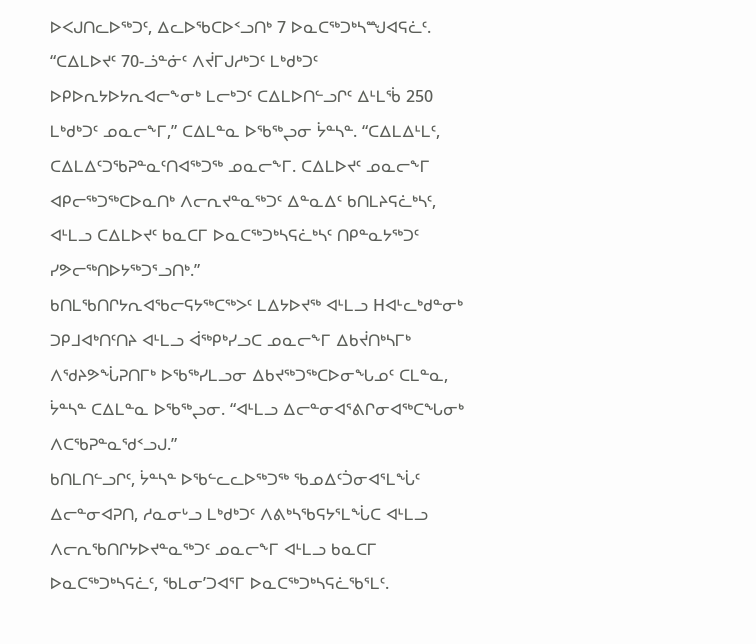ᐅᐸᒍᑎᓚᐅᖅᑐᑦ, ᐃᓚᐅᖃᑕᐅᑉᓗᑎᒃ 7 ᐅᓇᑕᖅᑐᒃᓴᙳᐊᕋᓛᑦ.
“ᑕᐃᒪᐅᔪᑦ 70-ᓘᓐᓃᑦ ᐱᔫᒥᒍᓱᒃᑐᑦ ᒪᒃᑯᒃᑐᑦ ᐅᑭᐅᕆᔭᐅᔭᕆᐊᓕᖕᓂᒃ ᒪᓕᒃᑐᑦ ᑕᐃᒪᐅᑎᓪᓗᒋᑦ ᐃᒻᒪᖄ 250 ᒪᒃᑯᒃᑐᑦ ᓄᓇᓕᖕᒥ,” ᑕᐃᒪᓐᓇ ᐅᖃᖅᖢᓂ ᔮᓐᓴᓐ. “ᑕᐃᒪᐃᒻᒪᑦ, ᑕᐃᒪᐃᑦᑐᖃᕈᓐᓇᑦᑎᐊᖅᑐᖅ ᓄᓇᓕᖕᒥ. ᑕᐃᒪᐅᔪᑦ ᓄᓇᓕᖕᒥ ᐊᑭᓕᖅᑐᖅᑕᐅᓇᑎᒃ ᐱᓕᕆᔪᓐᓇᖅᑐᑦ ᐃᓐᓇᐃᑦ ᑲᑎᒪᔨᕋᓛᒃᓴᑦ, ᐊᒻᒪᓗ ᑕᐃᒪᐅᔪᑦ ᑲᓇᑕᒥ ᐅᓇᑕᖅᑐᒃᓴᕋᓛᒃᓴᑦ ᑎᑭᓐᓇᔭᖅᑐᑦ ᓯᕗᓕᖅᑎᐅᔭᖅᑐᕐᓗᑎᒃ.”
ᑲᑎᒪᖃᑎᒋᔭᕆᐊᖃᓕᕋᔭᖅᑕᖅᐳᑦ ᒪᐃᔭᐅᔪᖅ ᐊᒻᒪᓗ Hᐊᒻᓚᒃᑯᓐᓂᒃ ᑐᑭᒧᐊᒃᑎᑦᑎᔨ ᐊᒻᒪᓗ ᐋᖅᑭᒃᓯᓗᑕ ᓄᓇᓕᖕᒥ ᐃᑲᔫᑎᒃᓴᒥᒃ ᐱᖁᔨᕗᖔᕈᑎᒥᒃ ᐅᖃᖅᓯᒪᓗᓂ ᐃᑲᔪᖅᑐᖅᑕᐅᓂᖓᓄᑦ ᑕᒪᓐᓇ, ᔮᓐᓴᓐ ᑕᐃᒪᓐᓇ ᐅᖃᖅᖢᓂ. “ᐊᒻᒪᓗ ᐃᓕᓐᓂᐊᕐᕕᒋᓂᐊᖅᑕᖓᓂᒃ ᐱᑕᖃᕈᓐᓇᖁᑉᓗᒍ.”
ᑲᑎᒪᑎᓪᓗᒋᑦ, ᔮᓐᓴᓐ ᐅᖃᓪᓚᓚᐅᖅᑐᖅ ᖃᓄᐃᑦᑑᓂᐊᕐᒪᖔᑦ ᐃᓕᓐᓂᐊᕈᑎ, ᓱᓇᓂᒡᓗ ᒪᒃᑯᒃᑐᑦ ᐱᕕᒃᓴᖃᕋᔭᕐᒪᖔᑕ ᐊᒻᒪᓗ ᐱᓕᕆᖃᑎᒋᔭᐅᔪᓐᓇᖅᑐᑦ ᓄᓇᓕᖕᒥ ᐊᒻᒪᓗ ᑲᓇᑕᒥ ᐅᓇᑕᖅᑐᒃᓴᕋᓛᑦ, ᖃᒪᓂ’ᑐᐊᕐᒥ ᐅᓇᑕᖅᑐᒃᓴᕋᓛᖃᕐᒪᑦ.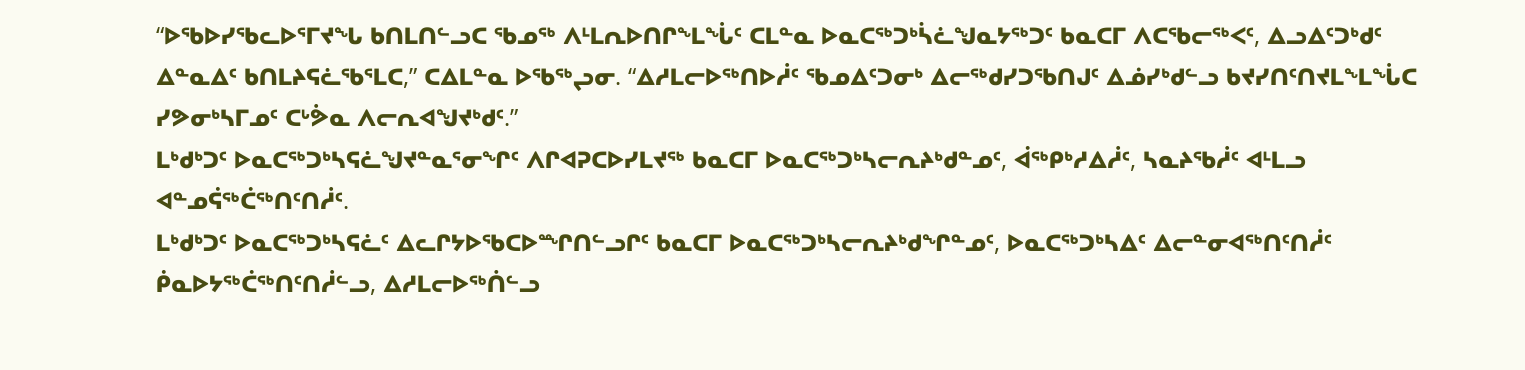“ᐅᖃᐅᓯᖃᓚᐅᕐᒥᔪᖓ ᑲᑎᒪᑎᓪᓗᑕ ᖃᓄᖅ ᐱᒻᒪᕆᐅᑎᒋᖕᒪᖔᑦ ᑕᒪᓐᓇ ᐅᓇᑕᖅᑐᒃᓵᓛᖑᓇᔭᖅᑐᑦ ᑲᓇᑕᒥ ᐱᑕᖃᓕᖅᐸᑦ, ᐃᓗᐃᑦᑐᒃᑯᑦ ᐃᓐᓇᐃᑦ ᑲᑎᒪᔨᕋᓛᖃᕐᒪᑕ,” ᑕᐃᒪᓐᓇ ᐅᖃᖅᖢᓂ. “ᐃᓱᒪᓕᐅᖅᑎᐅᓲᑦ ᖃᓄᐃᑦᑐᓂᒃ ᐃᓕᖅᑯᓯᑐᖃᑎᒍᑦ ᐃᓅᓯᒃᑯᓪᓗ ᑲᔪᓯᑎᑦᑎᔪᒪᖕᒪᖔᑕ ᓯᕗᓂᒃᓴᒥᓄᑦ ᑕᒡᕘᓇ ᐱᓕᕆᐊᖑᔪᒃᑯᑦ.”
ᒪᒃᑯᒃᑐᑦ ᐅᓇᑕᖅᑐᒃᓴᕋᓛᖑᔪᓐᓇᕐᓂᖏᑦ ᐱᒋᐊᕈᑕᐅᓯᒪᔪᖅ ᑲᓇᑕᒥ ᐅᓇᑕᖅᑐᒃᓴᓕᕆᔨᒃᑯᓐᓄᑦ, ᐋᖅᑭᒃᓱᐃᓲᑦ, ᓴᓇᔨᖃᓲᑦ ᐊᒻᒪᓗ ᐊᓐᓄᕌᖅᑖᖅᑎᑦᑎᓲᑦ.
ᒪᒃᑯᒃᑐᑦ ᐅᓇᑕᖅᑐᒃᓴᕋᓛᑦ ᐃᓚᒋᔭᐅᖃᑕᐅᙱᑎᓪᓗᒋᑦ ᑲᓇᑕᒥ ᐅᓇᑕᖅᑐᒃᓴᓕᕆᔨᒃᑯᖏᓐᓄᑦ, ᐅᓇᑕᖅᑐᒃᓴᐃᑦ ᐃᓕᓐᓂᐊᖅᑎᑦᑎᓲᑦ ᑮᓇᐅᔭᖅᑖᖅᑎᑦᑎᓲᓪᓗ, ᐃᓱᒪᓕᐅᖅᑏᓪᓗ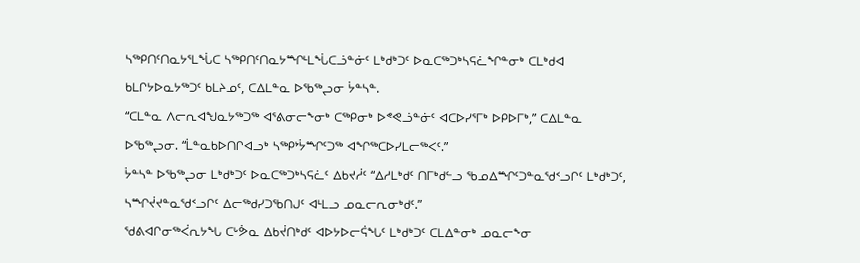ᓴᖅᑭᑎᑦᑎᓇᔭᕐᒪᖔᑕ ᓴᖅᑭᑎᑦᑎᓇᔭᙱᒻᒪᖔᑕᓘᓐᓃᑦ ᒪᒃᑯᒃᑐᑦ ᐅᓇᑕᖅᑐᒃᓴᕋᓛᖏᓐᓂᒃ ᑕᒪᒃᑯᐊ ᑲᒪᒋᔭᐅᓇᔭᖅᑐᑦ ᑲᒪᔨᓄᑦ, ᑕᐃᒪᓐᓇ ᐅᖃᖅᖢᓂ ᔮᓐᓴᓐ.
“ᑕᒪᓐᓇ ᐱᓕᕆᐊᖑᓇᔭᖅᑐᖅ ᐊᕐᕕᓂᓕᖕᓂᒃ ᑕᖅᑭᓂᒃ ᐅᕝᕙᓘᓐᓃᑦ ᐊᑕᐅᓯᕐᒥᒃ ᐅᑭᐅᒥᒃ,” ᑕᐃᒪᓐᓇ ᐅᖃᖅᖢᓂ. “ᒫᓐᓇᑲᐅᑎᒋᐊᓗᒃ ᓴᖅᑭᔾᔮᙱᑦᑐᖅ ᐊᖏᖅᑕᐅᓯᒪᓕᖅᐸᑦ.”
ᔮᓐᓴᓐ ᐅᖃᖅᖢᓂ ᒪᒃᑯᒃᑐᑦ ᐅᓇᑕᖅᑐᒃᓴᕋᓛᑦ ᐃᑲᔪᓲᑦ “ᐃᓱᒪᒃᑯᑦ ᑎᒥᒃᑯᓪᓗ ᖃᓄᐃᙱᑦᑐᓐᓇᖁᑉᓗᒋᑦ ᒪᒃᑯᒃᑐᑦ, ᓴᙱᔫᔪᓐᓇᖁᑉᓗᒋᑦ ᐃᓕᖅᑯᓯᑐᖃᑎᒍᑦ ᐊᒻᒪᓗ ᓄᓇᓕᕆᓂᒃᑯᑦ.”
ᖁᕕᐊᒋᓂᖅᐹᕆᔭᖓ ᑕᒡᕘᓇ ᐃᑲᔫᑎᒃᑯᑦ ᐊᐅᔭᐅᓕᕌᖓᑦ ᒪᒃᑯᒃᑐᑦ ᑕᒪᐃᓐᓂᒃ ᓄᓇᓕᖕᓂ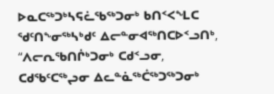ᐅᓇᑕᖅᑐᒃᓴᕋᓛᖃᖅᑐᓂᒃ ᑲᑎᑉᐸᖕᒪᑕ ᖁᑦᑎᖕᓂᖅᓴᒃᑯᑦ ᐃᓕᓐᓂᐊᖅᑎᑕᐅᑉᓗᑎᒃ, “ᐱᓕᕆᖃᑎᒌᒃᑐᓂᒃ ᑕᑯᑉᓗᓂ, ᑕᑯᖃᑦᑕᖅᖢᓂ ᐃᓚᓐᓈᖅᑖᖅᑐᖅᑐᓂᒃ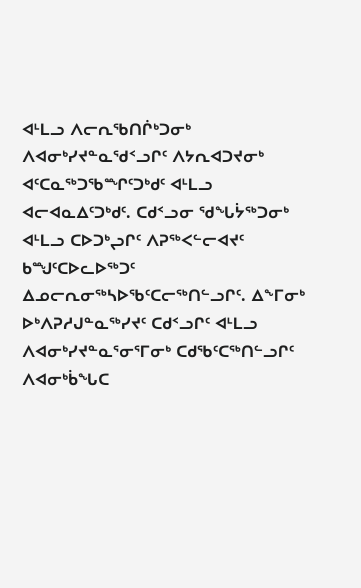ᐊᒻᒪᓗ ᐱᓕᕆᖃᑎᒌᒃᑐᓂᒃ ᐱᐊᓂᒃᓯᔪᓐᓇᖁᑉᓗᒋᑦ ᐱᔭᕆᐊᑐᔪᓂᒃ ᐊᑦᑕᓇᖅᑐᖃᙱᑦᑐᒃᑯᑦ ᐊᒻᒪᓗ ᐊᓕᐊᓇᐃᑦᑐᒃᑯᑦ. ᑕᑯᑉᓗᓂ ᖁᖓᔮᖅᑐᓂᒃ ᐊᒻᒪᓗ ᑕᐅᑐᒃᖢᒋᑦ ᐱᕈᖅᐸᓪᓕᐊᔪᑦ ᑲᙳᑦᑕᐅᓚᐅᖅᑐᑦ ᐃᓄᓕᕆᓂᖅᓴᐅᖃᑦᑕᓕᖅᑎᓪᓗᒋᑦ. ᐃᖕᒥᓂᒃ ᐅᒃᐱᕈᓱᒍᓐᓇᖅᓯᔪᑦ ᑕᑯᑉᓗᒋᑦ ᐊᒻᒪᓗ ᐱᐊᓂᒃᓯᔪᓐᓇᕐᓂᕐᒥᓂᒃ ᑕᑯᖃᑦᑕᖅᑎᓪᓗᒋᑦ ᐱᐊᓂᒃᑳᖓᑕ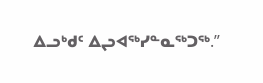ᐃᓗᒃᑯᑦ ᐃᖢᐊᖅᓯᓐᓇᖅᑐᖅ.”